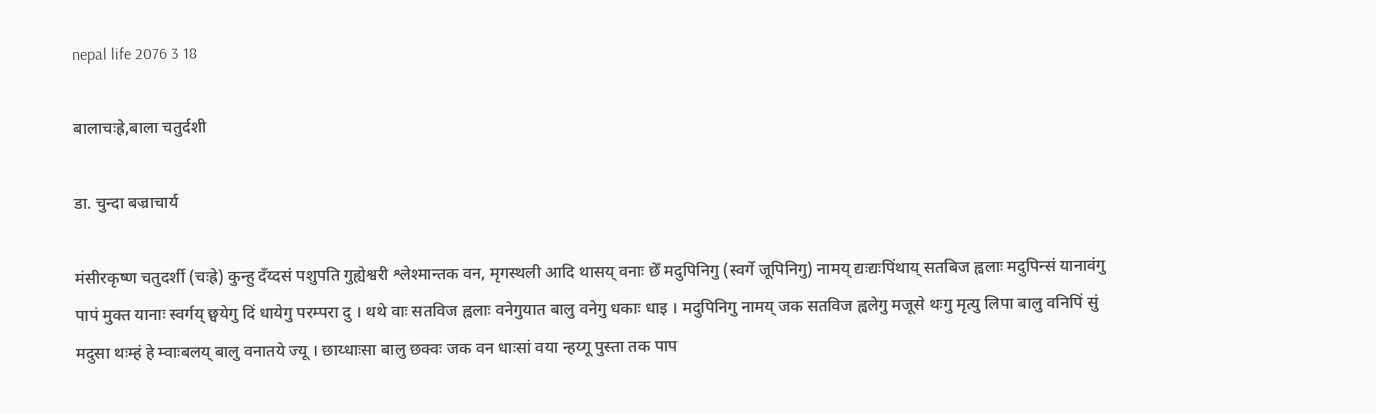nepal life 2076 3 18

बालाचःह्रे,बाला चतुर्दशी

डा. चुन्दा बज्राचार्य

मंसीरकृष्ण चतुदर्शी (चःह्रे) कुन्हु दँय्दसं पशुपति गुह्येश्वरी श्लेश्मान्तक वन, मृगस्थली आदि थासय् वनाः छेँ मदुपिनिगु (स्वर्गे जूपिनिगु) नामय् द्यःद्यःपिंथाय् सतबिज ह्वलाः मदुपिन्सं यानावंगु पापं मुक्त यानाः स्वर्गय् छ्वयेगु दिं धायेगु परम्परा दु । थथे वाः सतविज ह्वलाः वनेगुयात बालु वनेगु धकाः धाइ । मदुपिनिगु नामय् जक सतविज ह्वलेगु मजूसे थःगु मृत्यु लिपा बालु वनिपिं सुं मदुसा थःम्हं हे म्वाःबलय् बालु वनातये ज्यू । छाय्धाःसा बालु छक्वः जक वन धाःसां वया न्हय्गू पुस्ता तक पाप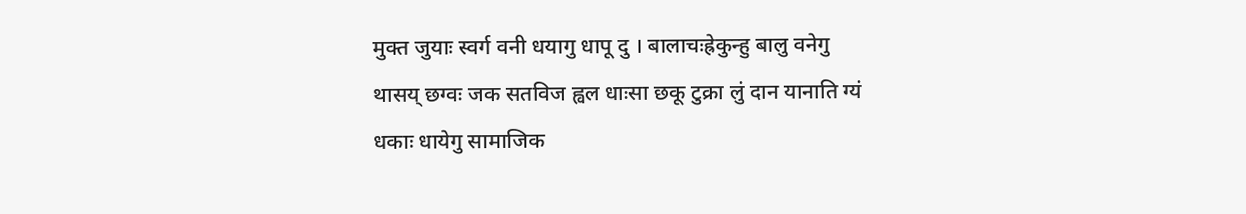मुक्त जुयाः स्वर्ग वनी धयागु धापू दु । बालाचःह्रेकुन्हु बालु वनेगु थासय् छग्वः जक सतविज ह्वल धाःसा छकू टुक्रा लुं दान यानाति ग्यं धकाः धायेगु सामाजिक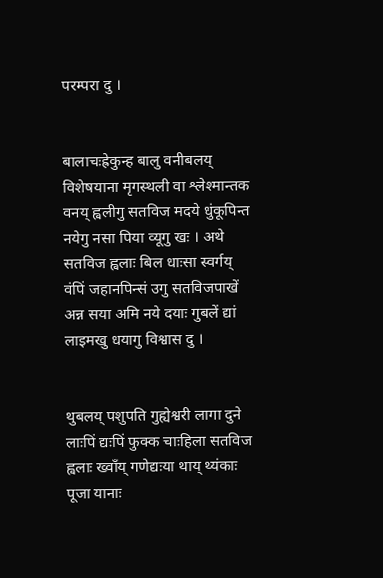परम्परा दु ।


बालाचःह्रेकुन्ह बालु वनीबलय् विशेषयाना मृगस्थली वा श्लेश्मान्तक वनय् ह्वलीगु सतविज मदये धुंकूपिन्त नयेगु नसा पिया व्यूगु खः । अथे सतविज ह्वलाः बिल धाःसा स्वर्गय् वंपिं जहानपिन्सं उगु सतविजपाखें अन्न सया अमि नये दयाः गुबलें द्यां लाइमखु धयागु विश्वास दु ।


थुबलय् पशुपति गुह्येश्वरी लागा दुने लाःपिं द्यःपिं फुक्क चाःहिला सतविज ह्वलाः ख्वाँय् गणेद्यःया थाय् थ्यंकाः पूजा यानाः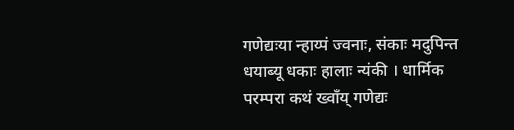गणेद्यःया न्हाय्पं ज्वनाः, संकाः मदुपिन्त धयाब्यू धकाः हालाः न्यंकी । धार्मिक परम्परा कथं ख्वाँय् गणेद्यः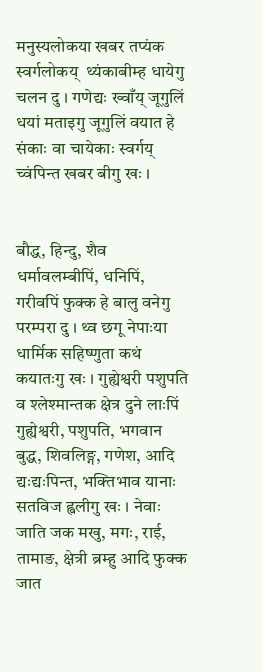मनुस्यलोकया खबर तप्यंक स्वर्गलोकय्  थ्यंकाबीम्ह धायेगु चलन दु । गणेद्यः ख्वाँय् जूगुलिं धयां मताइगु जूगुलिं वयात हे संकाः वा चायेकाः स्वर्गय् च्वंपिन्त खबर बीगु खः ।


बौद्ध, हिन्दु, शैव धर्मावलम्बीपिं, धनिपिं, गरीवपिं फुक्क हे बालु वनेगु परम्परा दु । थ्व छगू नेपाःया धार्मिक सहिष्णुता कथं कयातःगु खः । गुह्येश्वरी पशुपति व श्लेश्मान्तक क्षेत्र दुने लाःपिं गुह्येश्वरी, पशुपति, भगवान बुद्ध, शिवलिङ्ग, गणेश, आदि द्यःद्यःपिन्त, भक्तिभाव यानाः सतविज ह्वलीगु खः । नेवाः जाति जक मखु, मगः, राई, तामाङ, क्षेत्री ब्रम्हु आदि फुक्क जात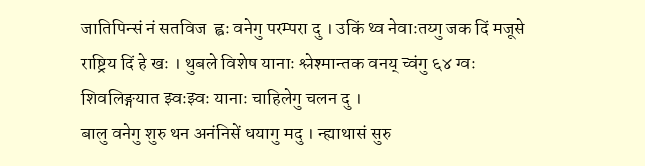जातिपिन्सं नं सतविज  ह्वः वनेगु परम्परा दु । उकिं थ्व नेवाःतय्गु जक दिं मजूसे राष्ट्रिय दिं हे खः । थुबले विशेष यानाः श्लेश्मान्तक वनय् च्वंगु ६४ ग्वः शिवलिङ्गयात झ्वःझ्वः यानाः चाहिलेगु चलन दु ।
बालु वनेगु शुरु थन अनंनिसें धयागु मदु । न्ह्याथासं सुरु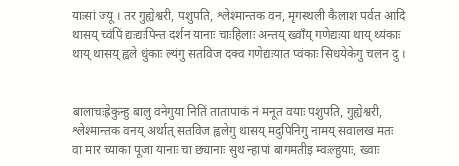याःसां ज्यू । तर गुह्येश्वरी, पशुपति, श्लेश्मान्तक वन, मृगस्थली कैलाश पर्वत आदि थासय् च्वंपिं द्यःद्यःपिन्त दर्शन यानाः चाःहिलाः अन्तय् ख्वाँय् गणेद्यःया थाय् थ्यंकाः थाय् थासय् ह्वले धुंकाः ल्यंगु सतविज दक्व गणेद्यःयात प्वंकाः सिधयेकेगु चलन दु ।


बालाचःह्रेकुन्हु बालु वनेगुया नितिं तातापाकं नं मनूत वयाः पशुपति, गुह्येश्वरी, श्लेश्मान्तक वनय् अर्थात् सतविज ह्वलेगु थासय् मदुपिनिगु नामय् सवालख मतः वा मार च्याका पूजा यानाः चा छ्यानाः सुथ न्हापां बागमतीइ म्वःल्हुयाः, ख्वाः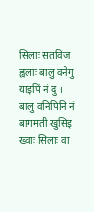सिलाः सतविज ह्वलाः बालु वनेगु याइपिं नं दु । बालु वनिपिनि नं बागमती खुसिइ ख्वाः सिलाः वा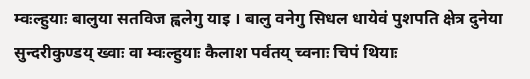म्वःल्हुयाः बालुया सतविज ह्वलेगु याइ । बालु वनेगु सिधल धायेवं पुशपति क्षेत्र दुनेया सुन्दरीकुण्डय् ख्वाः वा म्वःल्हुयाः कैलाश पर्वतय् च्वनाः चिपं थियाः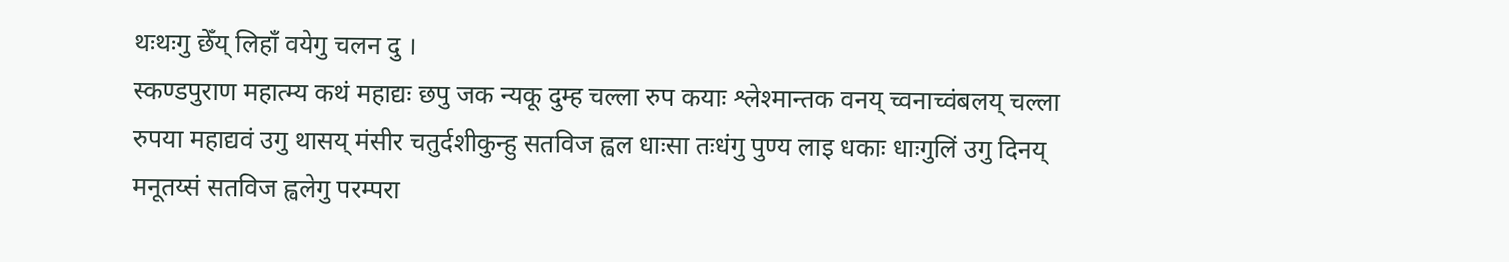थःथःगु छेँय् लिहाँ वयेगु चलन दु ।
स्कण्डपुराण महात्म्य कथं महाद्यः छपु जक न्यकू दुम्ह चल्ला रुप कयाः श्लेश्मान्तक वनय् च्वनाच्वंबलय् चल्ला रुपया महाद्यवं उगु थासय् मंसीर चतुर्दशीकुन्हु सतविज ह्वल धाःसा तःधंगु पुण्य लाइ धकाः धाःगुलिं उगु दिनय् मनूतय्सं सतविज ह्वलेगु परम्परा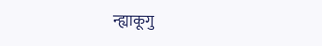न्ह्याकूगु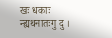खः धकाः न्ह्यथनातःगु दु ।